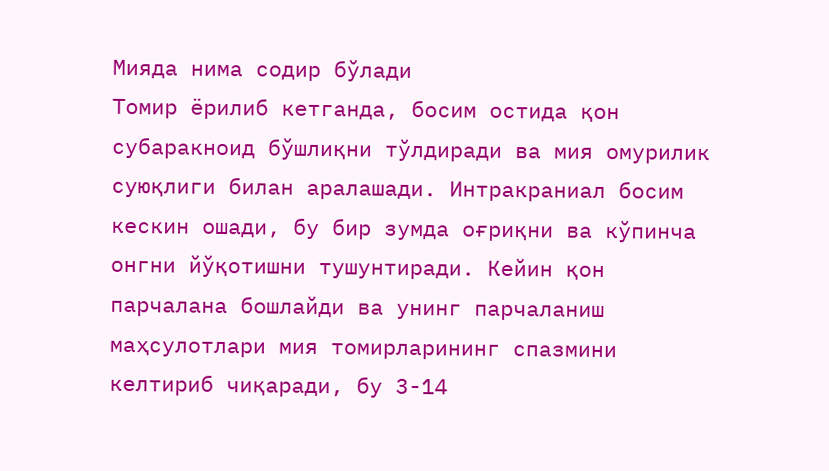Мияда нима содир бўлади
Томир ёрилиб кетганда, босим остида қон субаракноид бўшлиқни тўлдиради ва мия омурилик суюқлиги билан аралашади. Интракраниал босим кескин ошади, бу бир зумда оғриқни ва кўпинча онгни йўқотишни тушунтиради. Кейин қон парчалана бошлайди ва унинг парчаланиш маҳсулотлари мия томирларининг спазмини келтириб чиқаради, бу 3-14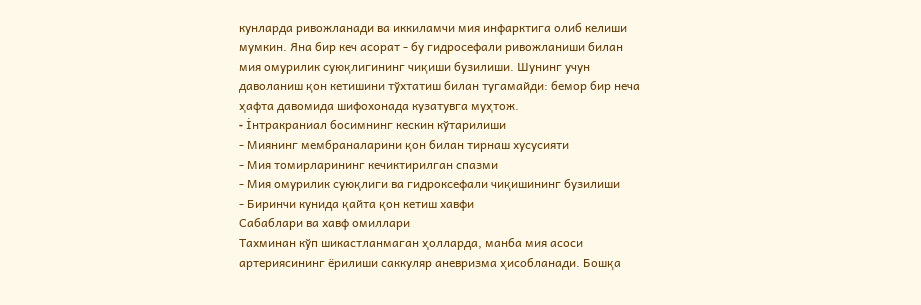кунларда ривожланади ва иккиламчи мия инфарктига олиб келиши мумкин. Яна бир кеч асорат - бу гидросефали ривожланиши билан мия омурилик суюқлигининг чиқиши бузилиши. Шунинг учун даволаниш қон кетишини тўхтатиш билан тугамайди: бемор бир неча ҳафта давомида шифохонада кузатувга муҳтож.
- İнтракраниал босимнинг кескин кўтарилиши
- Миянинг мембраналарини қон билан тирнаш хусусияти
- Мия томирларининг кечиктирилган спазми
- Мия омурилик суюқлиги ва гидроксефали чиқишининг бузилиши
- Биринчи кунида қайта қон кетиш хавфи
Сабаблари ва хавф омиллари
Тахминан кўп шикастланмаган ҳолларда, манба мия асоси артериясининг ёрилиши саккуляр аневризма ҳисобланади. Бошқа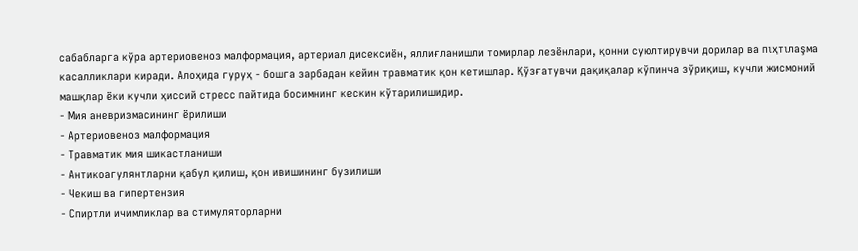сабабларга кўра артериовеноз малформация, артериал дисексиён, яллиғланишли томирлар лезёнлари, қонни суюлтирувчи дорилар ва пıҳтıлаşма касалликлари киради. Алоҳида гуруҳ - бошга зарбадан кейин травматик қон кетишлар. Қўзғатувчи дақиқалар кўпинча зўриқиш, кучли жисмоний машқлар ёки кучли ҳиссий стресс пайтида босимнинг кескин кўтарилишидир.
- Мия аневризмасининг ёрилиши
- Артериовеноз малформация
- Травматик мия шикастланиши
- Антикоагулянтларни қабул қилиш, қон ивишининг бузилиши
- Чекиш ва гипертензия
- Спиртли ичимликлар ва стимуляторларни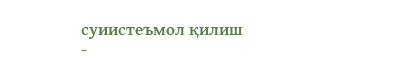суиистеъмол қилиш
-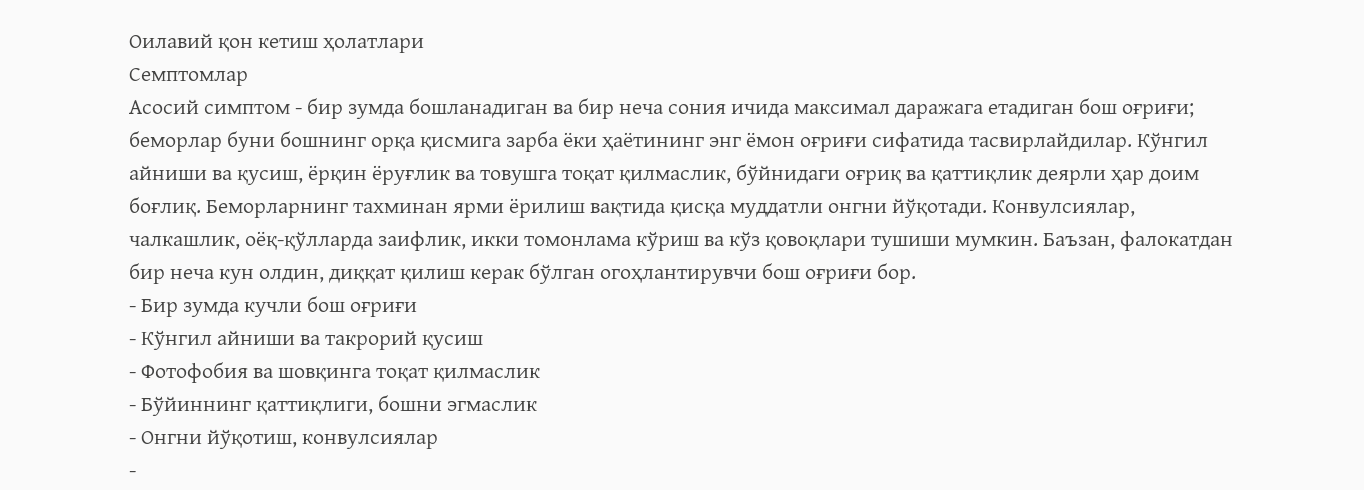Оилавий қон кетиш ҳолатлари
Семптомлар
Асосий симптом - бир зумда бошланадиган ва бир неча сония ичида максимал даражага етадиган бош оғриғи; беморлар буни бошнинг орқа қисмига зарба ёки ҳаётининг энг ёмон оғриғи сифатида тасвирлайдилар. Кўнгил айниши ва қусиш, ёрқин ёруғлик ва товушга тоқат қилмаслик, бўйнидаги оғриқ ва қаттиқлик деярли ҳар доим боғлиқ. Беморларнинг тахминан ярми ёрилиш вақтида қисқа муддатли онгни йўқотади. Конвулсиялар, чалкашлик, оёқ-қўлларда заифлик, икки томонлама кўриш ва кўз қовоқлари тушиши мумкин. Баъзан, фалокатдан бир неча кун олдин, диққат қилиш керак бўлган огоҳлантирувчи бош оғриғи бор.
- Бир зумда кучли бош оғриғи
- Кўнгил айниши ва такрорий қусиш
- Фотофобия ва шовқинга тоқат қилмаслик
- Бўйиннинг қаттиқлиги, бошни эгмаслик
- Онгни йўқотиш, конвулсиялар
-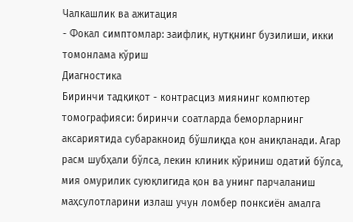Чалкашлик ва ажитация
- Фокал симптомлар: заифлик, нутқнинг бузилиши, икки томонлама кўриш
Диагностика
Биринчи тадқиқот - контрасциз миянинг компютер томографияси: биринчи соатларда беморларнинг аксариятида субаракноид бўшлиқда қон аниқланади. Агар расм шубҳали бўлса, лекин клиник кўриниш одатий бўлса, мия омурилик суюқлигида қон ва унинг парчаланиш маҳсулотларини излаш учун ломбер понксиён амалга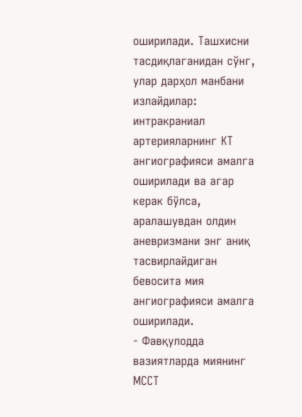оширилади. Ташхисни тасдиқлаганидан сўнг, улар дарҳол манбани излайдилар: интракраниал артерияларнинг КТ ангиографияси амалга оширилади ва агар керак бўлса, аралашувдан олдин аневризмани энг аниқ тасвирлайдиган бевосита мия ангиографияси амалга оширилади.
- Фавқулодда вазиятларда миянинг МССТ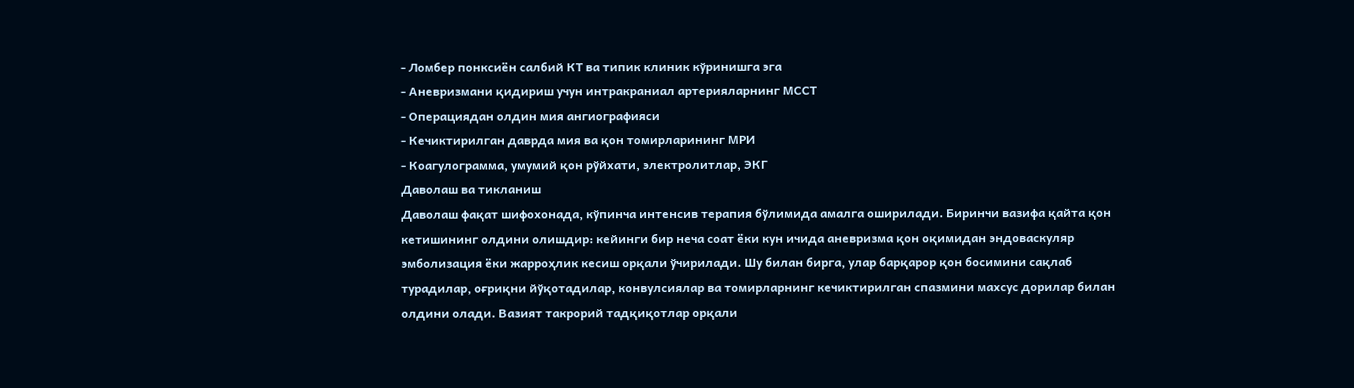- Ломбер понксиён салбий КТ ва типик клиник кўринишга эга
- Аневризмани қидириш учун интракраниал артерияларнинг МССТ
- Операциядан олдин мия ангиографияси
- Кечиктирилган даврда мия ва қон томирларининг МРИ
- Коагулограмма, умумий қон рўйхати, электролитлар, ЭКГ
Даволаш ва тикланиш
Даволаш фақат шифохонада, кўпинча интенсив терапия бўлимида амалга оширилади. Биринчи вазифа қайта қон кетишининг олдини олишдир: кейинги бир неча соат ёки кун ичида аневризма қон оқимидан эндоваскуляр эмболизация ёки жарроҳлик кесиш орқали ўчирилади. Шу билан бирга, улар барқарор қон босимини сақлаб турадилар, оғриқни йўқотадилар, конвулсиялар ва томирларнинг кечиктирилган спазмини махсус дорилар билан олдини олади. Вазият такрорий тадқиқотлар орқали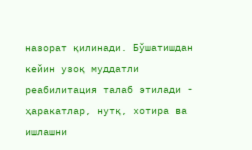назорат қилинади. Бўшатишдан кейин узоқ муддатли реабилитация талаб этилади - ҳаракатлар, нутқ, хотира ва ишлашни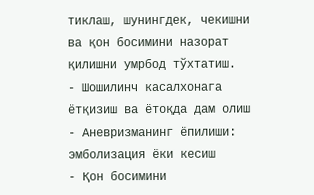тиклаш, шунингдек, чекишни ва қон босимини назорат қилишни умрбод тўхтатиш.
- Шошилинч касалхонага ётқизиш ва ётоқда дам олиш
- Аневризманинг ёпилиши: эмболизация ёки кесиш
- Қон босимини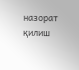назорат қилиш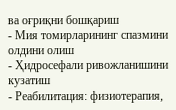ва оғриқни бошқариш
- Мия томирларининг спазмини олдини олиш
- Ҳидросефали ривожланишини кузатиш
- Реабилитация: физиотерапия,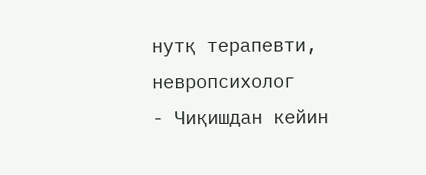нутқ терапевти, невропсихолог
- Чиқишдан кейин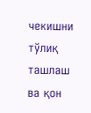чекишни тўлиқ ташлаш ва қон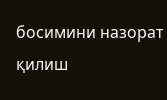босимини назорат қилиш